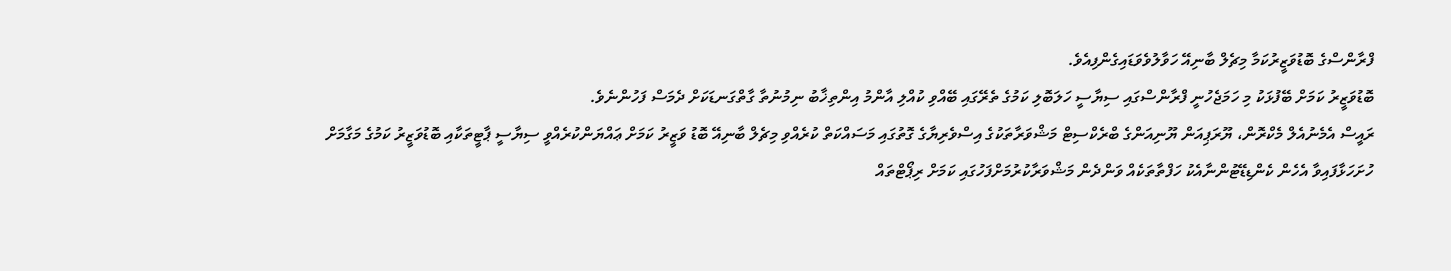ފްރާންސްގެ ބޮޑުވަޒީރުކަމާ މިޗެލް ބާނިއޭ ހަވާލުވެވަޑައިގެންފިއެވެ.
ބޮޑުވަޒީރު ކަމަށް ބޭފުޅަކު މި ހަމަޖެހުނީ ފްރާންސްގައި ސިޔާސީ ހަލަބޮލި ކަމުގެ ތެރޭގައި ބޭއްވި ކުއްލި އާންމު އިންތިޚާބު ނިމުނުތާ ގާތްގަނޑަކަށް ދެމަސް ފަހުންނެވެ.
ރައީސް އެމެނުއެލް މެކްރޮން، ޔޫރަޕިއަން ޔޫނިއަންގެ ބްރެކްސިޓް މަޝްވަރާތަކުގެ އިސްވެރިޔާގެ ގޮތުގައި މަސައްކަތް ކުރެއްވި މިޗެލް ބާނިއޭ ބޮޑު ވަޒީރު ކަމަށް ޢައްޔަންކުރެއްވީ ސިޔާސީ ޕާޓީތަކާއި ބޮޑުވަޒީރު ކަމުގެ މަގާމަށް ހުށަހަޅާފައިވާ އެހެން ކެންޑިޑޭޓުންނާއެކު ހަފްތާތަކެއް ވަންދެން މަޝްވަރާކުރުމަށްފަހުގައި ކަމަށް ރިޕޯޓްތައް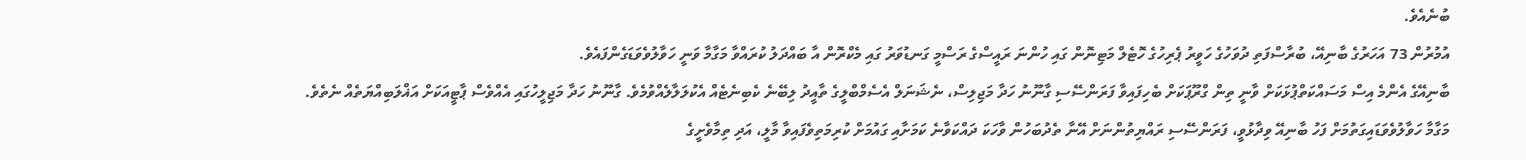ބުނެއެވެ.
އުމުރުން 73 އަހަރުގެ ބާނިއޭ، ބުރާސްފަތި ދުވަހުގެ ހަވީރު ޕެރިހުގެ ހޮޓެލް މަޓިނޮން ގައި ހުންނަ ރައީސްގެ ރަސްމީ ގަނޑުވަރު ގައި މެކްރޮން އާ ބައްދަލު ކުރައްވާ މަގާމާ ވަނީ ހަވާލުވެވަޑަގެންފައެވެ.
ބާނިއޭގެ އެންމެ އިސް މަސައްކަތްޕުޅަކަށް ވާނީ ތިން ގްރޫޕަކަށް ބެހިފައިވާ ފަރަންސޭސި ގާނޫނު ހަދާ މަޖިލިސް، ނެޝަނަލް އެސެމްބްލީގެ ތާއީދު ލިބޭނެ ކެބިނެޓެއް އެކުލަލާލެއްވުމެވެ. ގާނޫނު ހަދާ މަޖިލީހުގައި އެއްވެސް ޕާޓީއަކަށް އަޣްލަބިއްޔަތެއް ނެތެވެ.
މަގާމާ ހަވާލުވެވަޑައިގަތުމަށް ފަހު ބާނިއޭ ވިދާޅުވީ، ފަރަންސޭސި ރައްޔިތުންނަށް އޭނާ ތެދުބަހުން ވާހަކަ ދައްކަވާނެ ކަމަށާއި ގައުމަށް ކުރިމަތިވެފައިވާ މާލީ، އަދި ތިމާވެށީގެ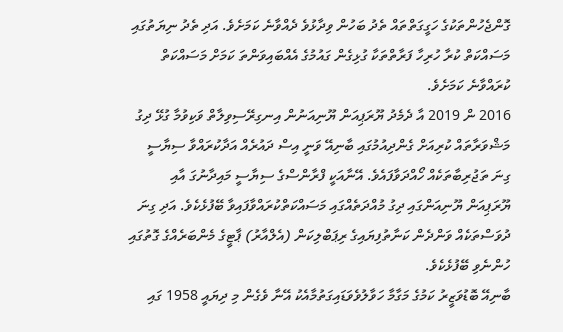ގޮންޖެހުންތަކުގެ ހަގީގަތްތައް ތެދު ބަހުން ވިދާޅުވެ ދެއްވާނެ ކަމަށެވެ. އަދި ތެދު ނިޔަތުގައި މަސައްކަތް ކުރާ ހުރިހާ ފަރާތްތަކާ ގުޅިގެން ގައުމުގެ އެއްބައިވަންތަ ކަމަށް މަސައްކަތް ކުރައްވާނެ ކަމަށެވެ.
2016 ން 2019 އާ ދެމެދު ޔޫރަޕިއަން ޔޫނިއަނުން އިނގިރޭސިވިލާތް ވަކިވުމާ ގުޅޭ ދިގު މަޝްވަރާތައް ކުރިއަށް ގެންދިއުމުގައި ބާނިއޭ ވަނީ އިސް ދައުރެއް އަދާކުރައްވާ ސިޔާސީ ގިނަ ތަޖުރިބާތަކެއް ހޯއްދަވާފައެވެ. އޭނާއަކީ ފްރާންސްގެ ސިޔާސީ މައިދާނުގަ އާއި ޔޫރަޕިއަން ޔޫނިއަންގައި ދިގު މުއްދަތެއްގައި މަސައްކަތްކުރައްވާފައިވާ ބޭފުޅެކެވެ. އަދި ގިނަ ދުވަސްތަކެއް ވަންދެން ކަނާތުފިޔައިގެ ރިޕަބްލިކަން (އެލްއާރު) ޕާޓީގެ މެންބަރެއްގެ ގޮތުގައި ހުންނެވި ބޭފުޅެކެވެ.
ބާނިއޭ ބޮޑުވަޒީރު ކަމުގެ މަގާމާ ހަވާލުވެވަޑައިގަތުމާއެކު އޭނާ ވެގެން މި ދިޔައީ 1958 ގައި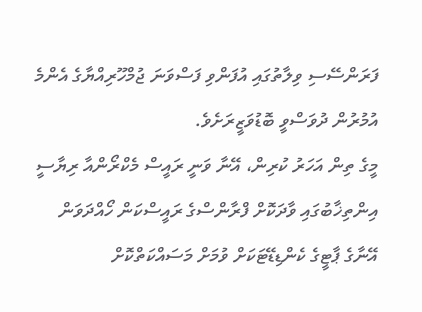ފަރަންސޭސި ވިލާތުގައި އުފަންވި ފަސްވަނަ ޖުމްހޫރިއްޔާގެ އެންމެ އުމުރުން ދުވަސްވީ ބޮޑުވަޒީރަށެވެ.
މީގެ ތިން އަހަރު ކުރިން، އޭނާ ވަނީ ރައީސް މެކްރޯންއާ ރިޔާސީ އިންތިޚާބުގައި ވާދަކޮށް ފްރާންސްގެ ރައީސްކަން ހޯއްދަވަން އޭނާގެ ޕާޓީގެ ކެންޑިޑޭޓަކަށް ވުމަށް މަސައްކަތްކޮށް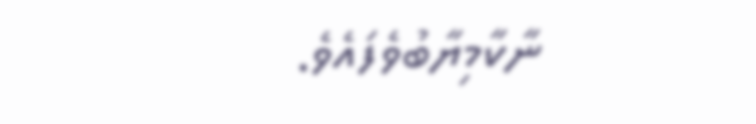ނާކާމިޔާބުވެފައެވެ.